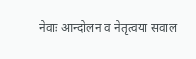नेवाः आन्दोलन व नेतृत्वया सवाल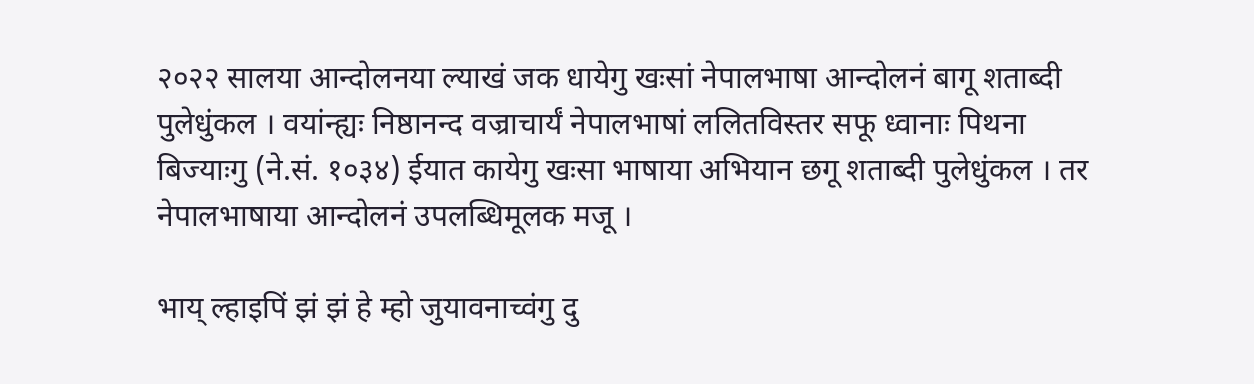२०२२ सालया आन्दोलनया ल्याखं जक धायेगु खःसां नेपालभाषा आन्दोलनं बागू शताब्दी पुलेधुंकल । वयांन्ह्यः निष्ठानन्द वज्राचार्यं नेपालभाषां ललितविस्तर सफू ध्वानाः पिथना बिज्याःगु (ने.सं. १०३४) ईयात कायेगु खःसा भाषाया अभियान छगू शताब्दी पुलेधुंकल । तर नेपालभाषाया आन्दोलनं उपलब्धिमूलक मजू ।

भाय् ल्हाइपिं झं झं हे म्हो जुयावनाच्वंगु दु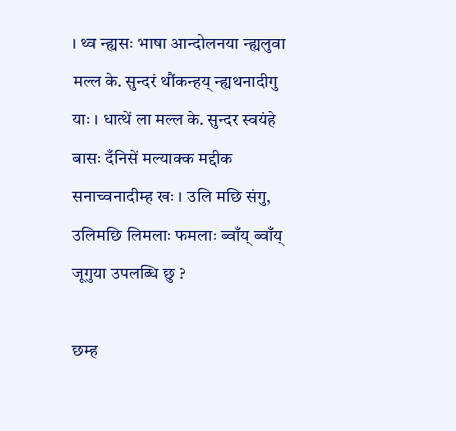। थ्व न्ह्यसः भाषा आन्दोलनया न्ह्यलुवा मल्ल के. सुन्दरं थौंकन्हय् न्ह्यथनादीगु याः । धात्थें ला मल्ल के. सुन्दर स्वयंहे बासः दँनिसें मल्याक्क मद्दीक सनाच्वनादीम्ह खः । उलि मछि संगु, उलिमछि लिमलाः फमलाः ब्वाँय् ब्वाँय् जूगुया उपलब्धि छु ?

छम्ह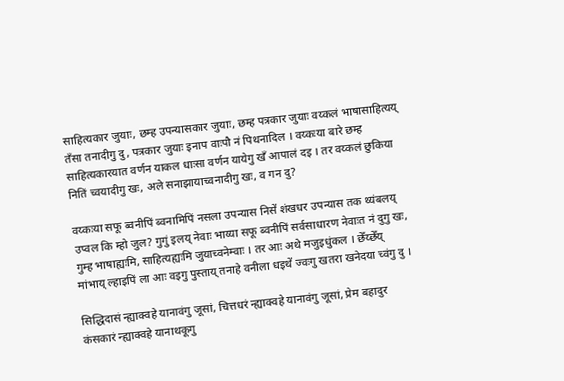साहित्यकार जुयाः, छम्ह उपन्यासकार जुयाः, छम्ह पत्रकार जुयाः वय्कलं भाषासाहित्यय् तँसा तनादीगु दु, पत्रकार जुयाः इनाप वाःपौ नं पिथनादिल । वय्कःया बारे छम्ह साहित्यकारयात वर्णन याकल धाःसा वर्णन यायेगु खँ आपालं दइ । तर वय्कलं छुकिया नितिं च्वयादीगु खः, अले सनाझायाच्वनादीगु खः, व गन दु?

वय्कःया सफू ब्वनीपिं ब्वनामिपिं नसला उपन्यास निसें शंखधर उपन्यास तक थ्यंबलय् उप्वल कि म्हो जुल? गुगुं इलय् नेवाः भाय्या सफू ब्वनीपिं सर्वसाधारण नेवाःत नं दुगु खः, गुम्ह भाषाह्यःमि, साहित्यह्यःमि जुयाच्वनेम्वाः । तर आः अथे मजुइधुंकल । छेँय्छेँय् मांभाय् ल्हाइपिं ला आः वइगु पुस्ताय् तनाहे वनीला धइथें ज्वःगु खतरा खनेदया च्वंगु दु ।

सिद्धिदासं न्ह्याक्वहे यानावंगु जूसां, चित्तधरं न्ह्याक्वहे यानावंगु जूसां, प्रेम बहादुर कंसकारं न्ह्याक्वहे यानाथकूगु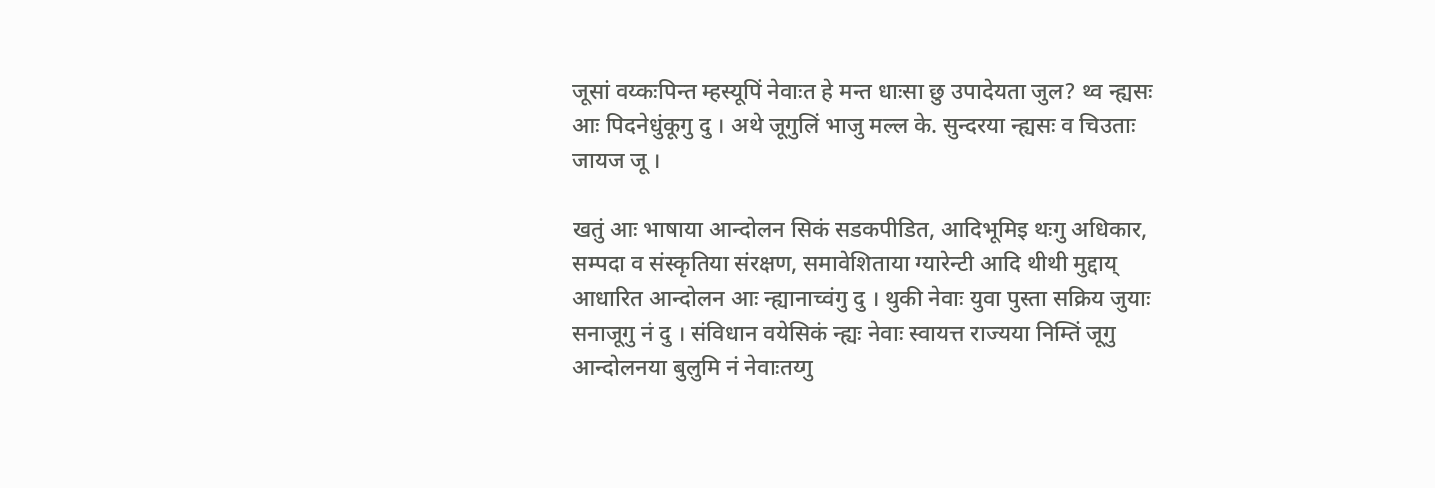जूसां वय्कःपिन्त म्हस्यूपिं नेवाःत हे मन्त धाःसा छु उपादेयता जुल? थ्व न्ह्यसः आः पिदनेधुंकूगु दु । अथे जूगुलिं भाजु मल्ल के. सुन्दरया न्ह्यसः व चिउताः जायज जू ।

खतुं आः भाषाया आन्दोलन सिकं सडकपीडित, आदिभूमिइ थःगु अधिकार, सम्पदा व संस्कृतिया संरक्षण, समावेशिताया ग्यारेन्टी आदि थीथी मुद्दाय् आधारित आन्दोलन आः न्ह्यानाच्वंगु दु । थुकी नेवाः युवा पुस्ता सक्रिय जुयाः सनाजूगु नं दु । संविधान वयेसिकं न्ह्यः नेवाः स्वायत्त राज्यया निम्तिं जूगु आन्दोलनया बुलुमि नं नेवाःतय्गु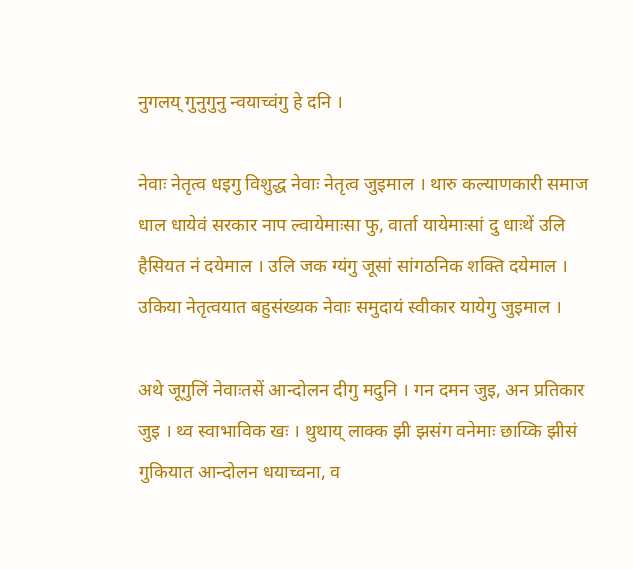नुगलय् गुनुगुनु न्वयाच्वंगु हे दनि ।

नेवाः नेतृत्व धइगु विशुद्ध नेवाः नेतृत्व जुइमाल । थारु कल्याणकारी समाज धाल धायेवं सरकार नाप ल्वायेमाःसा फु, वार्ता यायेमाःसां दु धाःथें उलि हैसियत नं दयेमाल । उलि जक ग्यंगु जूसां सांगठनिक शक्ति दयेमाल । उकिया नेतृत्वयात बहुसंख्यक नेवाः समुदायं स्वीकार यायेगु जुइमाल ।

अथे जूगुलिं नेवाःतसें आन्दोलन दीगु मदुनि । गन दमन जुइ, अन प्रतिकार जुइ । थ्व स्वाभाविक खः । थुथाय् लाक्क झी झसंग वनेमाः छाय्कि झीसं गुकियात आन्दोलन धयाच्वना, व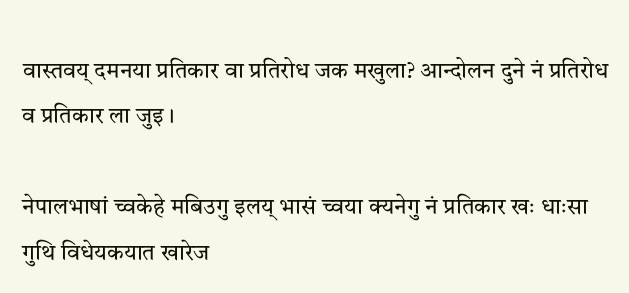वास्तवय् दमनया प्रतिकार वा प्रतिरोध जक मखुला? आन्दोलन दुने नं प्रतिरोध व प्रतिकार ला जुइ ।

नेपालभाषां च्वकेहे मबिउगु इलय् भासं च्वया क्यनेगु नं प्रतिकार खः धाःसा गुथि विधेयकयात खारेज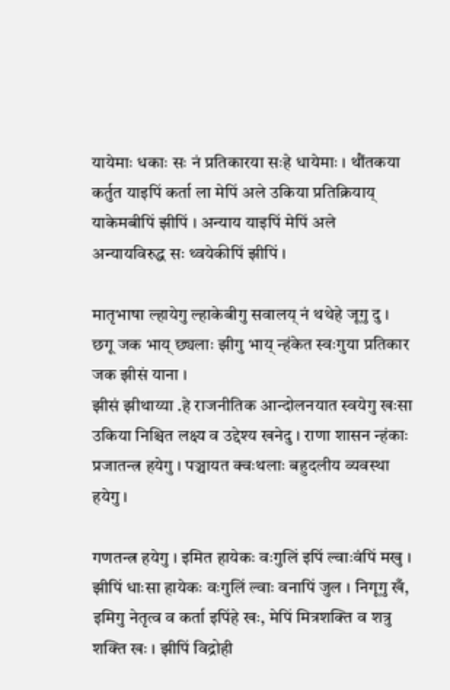यायेमाः धकाः सः नं प्रतिकारया सःहे धायेमाः । थौंतकया कर्तुत याइपिं कर्ता ला मेपिं अले उकिया प्रतिक्रियाय् याकेमबीपिं झीपिं । अन्याय याइपिं मेपिं अले अन्यायविरुद्ध सः थ्वयेकीपिं झीपिं ।

मातृभाषा ल्हायेगु ल्हाकेबीगु सवालय् नं थथेहे जूगु दु । छगू जक भाय् छ्यलाः झीगु भाय् न्हंकेत स्वःगुया प्रतिकार जक झीसं याना ।
झीसं झीथाय्या .हे राजनीतिक आन्दोलनयात स्वयेगु खःसा उकिया निश्चित लक्ष्य व उद्देश्य खनेदु । राणा शासन न्हंकाः प्रजातन्त्र हयेगु । पञ्चायत क्वःथलाः बहुदलीय व्यवस्था हयेगु ।

गणतन्त्र हयेगु । इमित हायेकः वःगुलिं इपिं ल्वाःवंपिं मखु । झीपिं धाःसा हायेकः वःगुलिं ल्वाः वनापिं जुल । निगूगु खँ, इमिगु नेतृत्व व कर्ता इपिंहे खः, मेपिं मित्रशक्ति व शत्रु शक्ति खः । झीपिं विद्रोही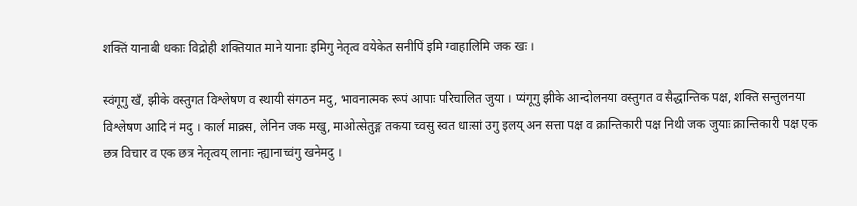शक्तिं यानाबी धकाः विद्रोही शक्तियात माने यानाः इमिगु नेतृत्व वयेकेत सनीपिं इमि ग्वाहालिमि जक खः ।

स्वंगूगु खँ, झीके वस्तुगत विश्लेषण व स्थायी संगठन मदु, भावनात्मक रूपं आपाः परिचालित जुया । प्यंगूगु झीके आन्दोलनया वस्तुगत व सैद्धान्तिक पक्ष, शक्ति सन्तुलनया विश्लेषण आदि नं मदु । कार्ल माक्र्स, लेनिन जक मखु, माओत्सेतुङ्ग तकया च्वसु स्वत धाःसां उगु इलय् अन सत्ता पक्ष व क्रान्तिकारी पक्ष निथी जक जुयाः क्रान्तिकारी पक्ष एक छत्र विचार व एक छत्र नेतृत्वय् लानाः न्ह्यानाच्वंगु खनेमदु ।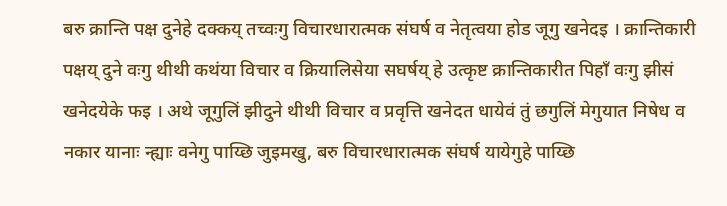बरु क्रान्ति पक्ष दुनेहे दक्कय् तच्वःगु विचारधारात्मक संघर्ष व नेतृत्वया होड जूगु खनेदइ । क्रान्तिकारी पक्षय् दुने वःगु थीथी कथंया विचार व क्रियालिसेया सघर्षय् हे उत्कृष्ट क्रान्तिकारीत पिहाँ वःगु झीसं खनेदयेके फइ । अथे जूगुलिं झीदुने थीथी विचार व प्रवृत्ति खनेदत धायेवं तुं छगुलिं मेगुयात निषेध व नकार यानाः न्ह्याः वनेगु पाय्छि जुइमखु, बरु विचारधारात्मक संघर्ष यायेगुहे पाय्छि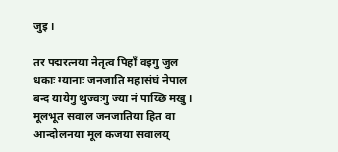जुइ ।

तर पद्मरत्नया नेतृत्व पिहाँ वइगु जुल धकाः ग्यानाः जनजाति महासंघं नेपाल बन्द यायेगु थुज्वःगु ज्या नं पाय्छि मखु । मूलभूत सवाल जनजातिया हित वा आन्दोलनया मूल कजया सवालय्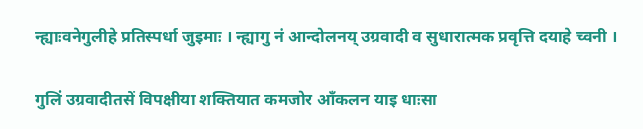न्ह्याःवनेगुलीहे प्रतिस्पर्धा जुइमाः । न्ह्यागु नं आन्दोलनय् उग्रवादी व सुधारात्मक प्रवृत्ति दयाहे च्वनी ।

गुलिं उग्रवादीतसें विपक्षीया शक्तियात कमजोर आँकलन याइ धाःसा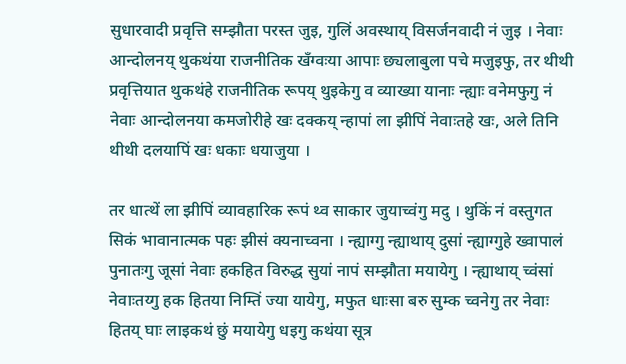सुधारवादी प्रवृत्ति सम्झौता परस्त जुइ, गुलिं अवस्थाय् विसर्जनवादी नं जुइ । नेवाः आन्दोलनय् थुकथंया राजनीतिक खँग्वःया आपाः छ्यलाबुला पचे मजुइफु, तर थीथी प्रवृत्तियात थुकथंहे राजनीतिक रूपय् थुइकेगु व व्याख्या यानाः न्ह्याः वनेमफुगु नं नेवाः आन्दोलनया कमजोरीहे खः दक्कय् न्हापां ला झीपिं नेवाःतहे खः, अले तिनि थीथी दलयापिं खः धकाः धयाजुया ।

तर धात्थें ला झीपिं व्यावहारिक रूपं थ्व साकार जुयाच्वंगु मदु । थुकिं नं वस्तुगत सिकं भावानात्मक पहः झीसं क्यनाच्वना । न्ह्याग्गु न्ह्याथाय् दुसां न्ह्याग्गुहे ख्वापालं पुनातःगु जूसां नेवाः हकहित विरुद्ध सुयां नापं सम्झौता मयायेगु । न्ह्याथाय् च्वंसां नेवाःतय्गु हक हितया निम्तिं ज्या यायेगु, मफुत धाःसा बरु सुम्क च्वनेगु तर नेवाः हितय् घाः लाइकथं छुं मयायेगु धइगु कथंया सूत्र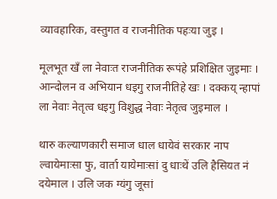व्यावहारिक, वस्तुगत व राजनीतिक पहःया जुइ ।

मूलभूत खँ ला नेवाःत राजनीतिक रूपंहे प्रशिक्षित जुइमाः । आन्दोलन व अभियान धइगु राजनीतिहे खः । दक्कय् न्हापां ला नेवाः नेतृत्व धइगु विशुद्ध नेवाः नेतृत्व जुइमाल ।

थारु कल्याणकारी समाज धाल धायेवं सरकार नाप ल्वायेमाःसा फु, वार्ता यायेमाःसां दु धाःथें उलि हैसियत नं दयेमाल । उलि जक ग्यंगु जूसां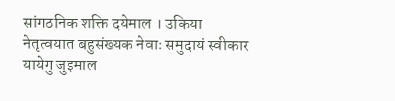सांगठनिक शक्ति दयेमाल । उकिया नेतृत्वयात बहुसंख्यक नेवाः समुदायं स्वीकार यायेगु जुइमाल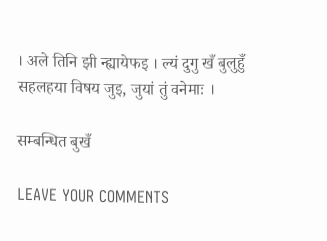। अले तिनि झी न्ह्यायेफइ । ल्यं दुगु खँ बुलुहुँ सहलहया विषय जुइ, जुयां तुं वनेमाः ।

सम्बन्धित बुखँ

LEAVE YOUR COMMENTS